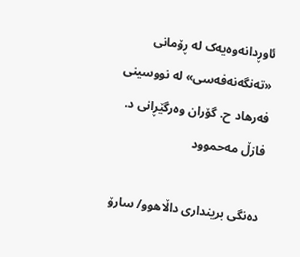ئاوڕدانەوەیەک لە ڕۆمانی «تەنگەنەفەسی» لە نووسینی فەرهاد ح. گۆران وەرگێڕانی د. فازڵ مەحموود

دەنگی برینداری داڵاهوو/ سارۆ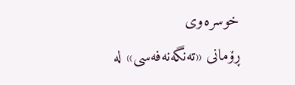خوسرەوی
ڕۆمانی «تەنگەنەفەسی» لە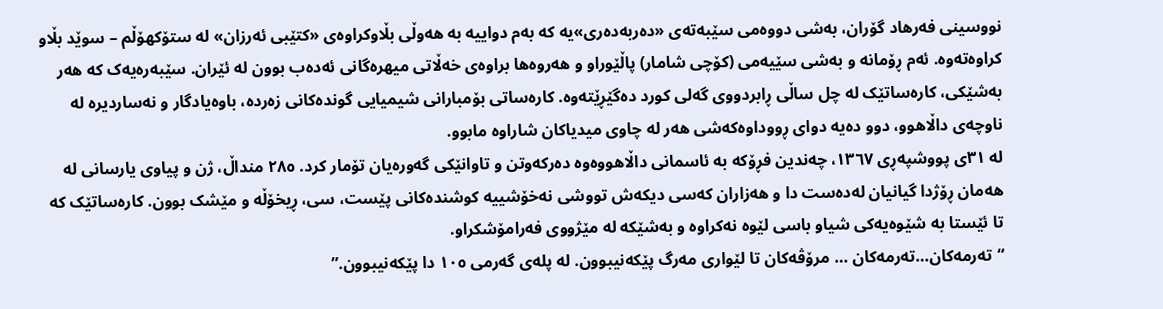نووسینی فەرهاد گۆران، بەشی دووەمی سێبەتەی «دەربەدەری»یە کە بەم دواییە بە هەوڵی بڵاوکراوەی «کتێبی ئەرزان» لە ستۆکهۆڵم – سوێد بڵاو کراوەتەوە. ئەم ڕۆمانە و بەشی سێیەمی (کۆچی شامار) پاڵێوراو و هەروەها براوەی خەڵاتی میهرەگانی ئەدەب بوون لە ئێران. سێبەرەیەک کە هەر بەشێکی، کارەساتێک لە چل ساڵی ڕابردووی گەلی کورد دەگێڕێتەوە. کارەساتی بۆمبارانی شیمیایی گوندەکانی زەردە، باوەیادگار و نەساردیرە لە ناوچەی داڵاهوو، دوو دەیە دوای ڕووداوەکەشی هەر لە چاوی میدیاکان شاراوە مابوو.
لە ٣١ی پووشپەڕی ١٣٦٧، چەندین فڕۆکە بە ئاسمانی داڵاهووەوە دەرکەوتن و تاوانێکی گەورەیان تۆمار کرد. ٢٨٥ منداڵ، ژن و پیاوی یارسانی لە هەمان ڕۆژدا گیانیان لەدەست دا و هەزاران کەسی دیکەش تووشی نەخۆشییە کوشندەکانی پێست، سی، ڕیخۆڵە و مێشک بوون. کارەساتێک کە تا ئێستا بە شێوەیەکی شیاو باسی لێوە نەکراوە و بەشێکە لە مێژووی فەرامۆشکراو.
“تەرمەکان…تەرمەکان … مرۆڤەکان تا لێواری مەرگ پێکەنیبوون. لە پلەی گەرمی ١٠٥ دا پێکەنیبوون.”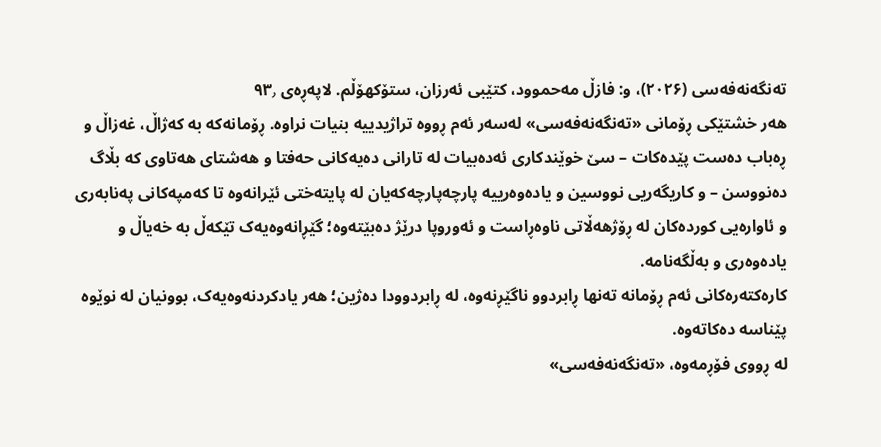تەنگەنەفەسی (۲۰۲۶)، و: فازڵ مەحموود، کتێبی ئەرزان، ستۆکهۆڵم. لاپەڕەی ۹۳٫
هەر خشتێکی ڕۆمانی «تەنگەنەفەسی» لەسەر ئەم ڕووە تراژیدییە بنیات نراوە. ڕۆمانەکە بە کەژاڵ، غەزاڵ و ڕەباب دەست پێدەکات – سێ خوێندکاری ئەدەبیات لە تارانی دەیەکانی حەفتا و هەشتای هەتاوی کە بڵاگ دەنووسن – و کاریگەریی نووسین و یادەوەرییە پارچەپارچەکەیان لە پایتەختی ئێرانەوە تا کەمپەکانی پەنابەری و ئاوارەیی کوردەکان لە ڕۆژهەڵاتی ناوەڕاست و ئەوروپا درێژ دەبێتەوە؛ گێڕانەوەیەک تێکەڵ بە خەیاڵ و یادەوەری و بەڵگەنامە.
کارەکتەرەکانی ئەم ڕۆمانە تەنها ڕابردوو ناگێڕنەوە، لە ڕابردوودا دەژین؛ هەر یادکردنەوەیەک، بوونیان لە نوێوە پێناسە دەکاتەوە.
لە ڕووی فۆڕمەوە، «تەنگەنەفەسی»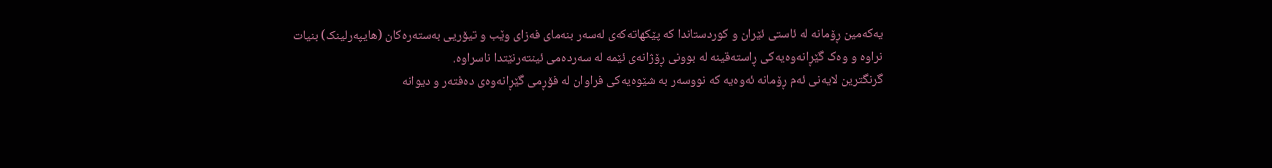یەکەمین ڕۆمانە لە ئاستی ئێران و کوردستاندا کە پێکهاتەکەی لەسەر بنەمای فەزای وێب و تیۆریی بەستەرەکان (هایپەرلینک) بنیات نراوە و وەک گێڕانەوەیەکی ڕاستەقینە لە بوونی ڕۆژانەی ئێمە لە سەردەمی ئینتەرنێتدا ناسراوە.
گرنگترین لایەنی ئەم ڕۆمانە ئەوەیە کە نووسەر بە شێوەیەکی فراوان لە فۆڕمی گێڕانەوەی دەفتەر و دیوانە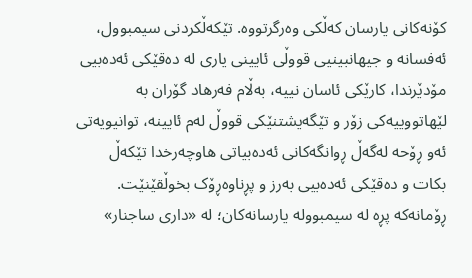کۆنەکانی یارسان کەڵکی وەرگرتووە. تێکەڵکردنی سیمبوول، ئەفسانە و جیهانبینیی قووڵی ئایینی یاری لە دەقێکی ئەدەبیی مۆدێرندا، کارێکی ئاسان نییە، بەڵام فەرهاد گۆران بە لێهاتووییەکی زۆر و تێگەیشتنێکی قووڵ لەم ئایینە، توانیویەتی ئەو ڕۆحە لەگەڵ ڕوانگەکانی ئەدەبیاتی هاوچەرخدا تێکەڵ بکات و دەقێکی ئەدەبیی بەرز و پڕناوەڕۆک بخوڵقێنێت. ڕۆمانەکە پڕە لە سیمبوولە یارسانەکان؛ لە «داری ساجنار»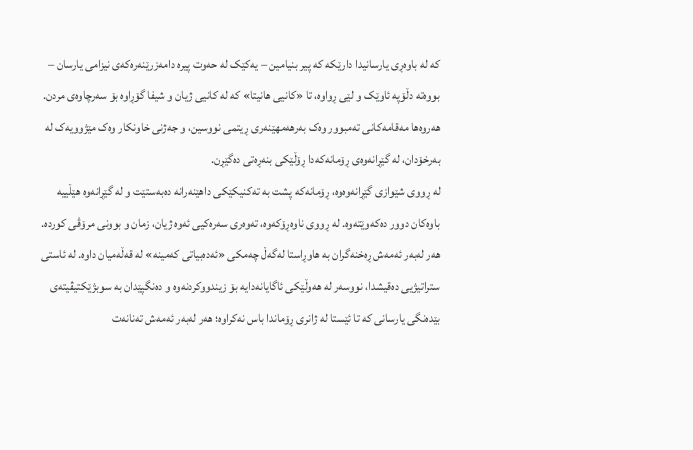کە لە باوەڕی یارسانیدا دارێکە کە پیر بنیامین – یەکێک لە حەوت پیرە دامەزرێنەرەکەی نیزامی یارسان – بووەتە دڵۆپە ئاوێک و لێی ڕواوە، تا «کانیی هانیتا» کە لە کانیی ژیان و شیفا گۆڕاوە بۆ سەرچاوەی مردن. هەروەها مەقامەکانی تەمبوور وەک بەرهەمهێنەری ڕیتمی نووسین، و جەژنی خاونکار وەک مێژوویەک لە بەرخۆدان، لە گێڕانەوەی ڕۆمانەکەدا ڕۆڵێکی بنەڕەتی دەگێڕن.
لە ڕووی شێوازی گێڕانەوەوە، ڕۆمانەکە پشت بە تەکنیکێکی داهێنەرانە دەبەستێت و لە گێڕانەوە هێڵییە باوەکان دوور دەکەوێتەوە. لە ڕووی ناوەڕۆکەوە، تەوەری سەرەکیی ئەوە ژیان، زمان و بوونی مرۆڤی کوردە. هەر لەبەر ئەمەش ڕەخنەگران بە هاوڕاستا لەگەڵ چەمکی «ئەدەبیاتی کەمینە» لە قەڵەمیان داوە. لە ئاستی ستراتیژیی دەقیشدا، نووسەر لە هەوڵێکی ئاگایانەدایە بۆ زیندووکردنەوە و دەنگپێدان بە سوبژێکتیڤیتەی بێدەنگی یارسانی کە تا ئێستا لە ژانری ڕۆماندا باس نەکراوە؛ هەر لەبەر ئەمەش تەنانەت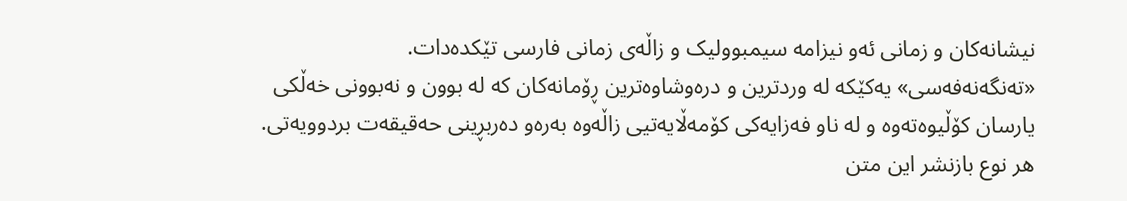نیشانەکان و زمانی ئەو نیزامە سیمبوولیک و زاڵەی زمانی فارسی تێکدەدات.
«تەنگەنەفەسی» یەکێکە لە وردترین و درەوشاوەترین ڕۆمانەکان کە لە بوون و نەبوونی خەڵکی یارسان کۆڵیوەتەوە و لە ناو فەزایەکی کۆمەڵایەتیی زاڵەوە بەرەو دەربڕینی حەقیقەت بردوویەتی.
هر نوع بازنشر این متن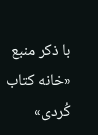با ذکر منبع «خانه کتاب کُردی»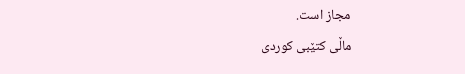مجاز است.
ماڵی کتێبی کوردی